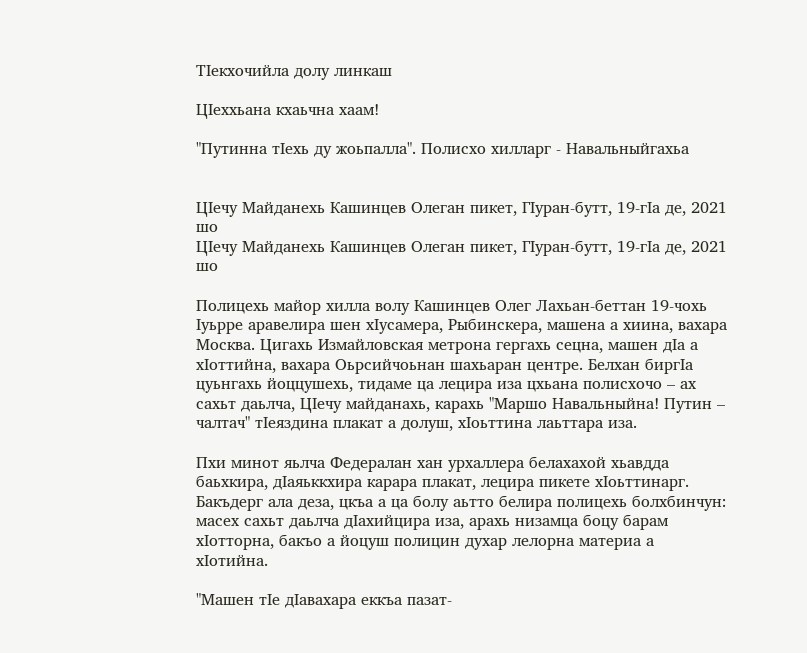ТIекхочийла долу линкаш

ЦIеххьана кхаьчна хаам!

"Путинна тIехь ду жоьпалла". Полисхо хилларг - Навальныйгахьа


ЦIечу Майданехь Кашинцев Олеган пикет, ГIуран-бутт, 19-гIа де, 2021 шо
ЦIечу Майданехь Кашинцев Олеган пикет, ГIуран-бутт, 19-гIа де, 2021 шо

Полицехь майор хилла волу Кашинцев Олег Лахьан-беттан 19-чохь Iуьрре аравелира шен хIусамера, Рыбинскера, машена а хиина, вахара Москва. Цигахь Измайловская метрона гергахь сецна, машен дIа а хIоттийна, вахара Оьрсийчоьнан шахьаран центре. Белхан биргIа цуьнгахь йоццушехь, тидаме ца лецира иза цхьана полисхочо – ах сахьт даьлча, ЦIечу майданахь, карахь "Маршо Навальныйна! Путин – чалтач" тIеяздина плакат а долуш, хIоьттина лаьттара иза.

Пхи минот яьлча Федералан хан урхаллера белахахой хьавдда баьхкира, дIаяьккхира карара плакат, лецира пикете хIоьттинарг. Бакъдерг ала деза, цкъа а ца болу аьтто белира полицехь болхбинчун: масех сахьт даьлча дIахийцира иза, арахь низамца боцу барам хIотторна, бакъо а йоцуш полицин духар лелорна материа а хIотийна.

"Машен тIе дIавахара еккъа пазат-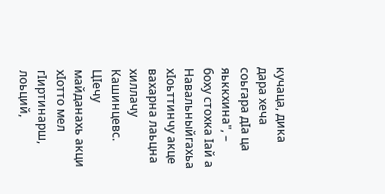кучаца, дика дара хеча соьгара дIа ца яьккхина", – боху стохка Iай а Навальныйгахьа хIоьттинчу акце вахарна лаьцна хиллачу Кашинцевс. ЦIечу майданахь акци хIотто мел гIиртинарш, лоьций,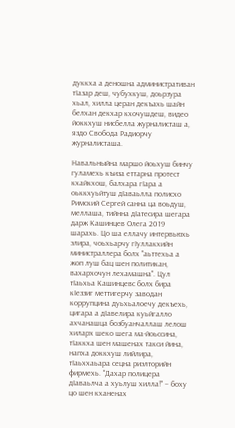дуккха а деношна административан тIазар деш, чубухкуш, доьрзура хьал, хилла церан декъахь шайн белхан декхар кхочушдеш, видео йоккхуш нисбелла журналисташ а, яздо Свобода Радиорчу журналисташа.

Навальныйна маршо йоьхуш бинчу гуламехь къиза еттарна протест кхайкхош, балхара гIара а оьккхуьйтуш дIаваьлла полисхо Римский Сергей санна ца воьдуш, меллаша, тийнна дIатесира шегара дарж Кашинцев Олега 2019 шарахь. Цо ша еллачу интервьюхь элира, чоьхьарчу гIуллакхийн министраллера болх "аьттехьа а жоп луш бац шен политикан, вахархочун лехамашна". Цул тIаьхьа Кашинцевс болх бира кIеззиг меттигерчу заводан коррупцина дуьхьалоечу декъехь, цигара а дIавелира куьйгалло ахчанашца бозбуанчаллаш лелош хиларх шеко шега ма-йоьссина, тIаккха шен машенах такси йина, напха доккхуш лийлира, тIаьххаьара сецна риэлторийн фирмехь. "Дахар полицера дIаваьлча а хуьлуш хилла!" – боху цо шен кханенах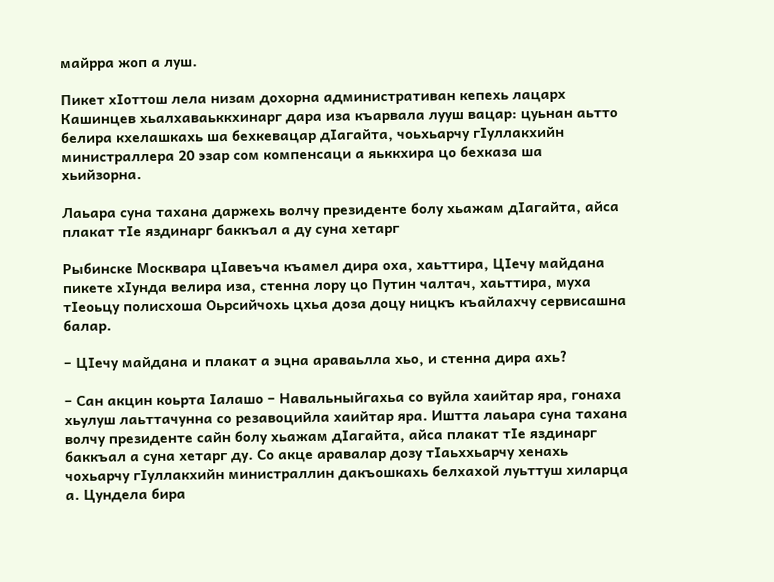майрра жоп а луш.

Пикет хIоттош лела низам дохорна административан кепехь лацарх Кашинцев хьалхаваьккхинарг дара иза къарвала лууш вацар: цуьнан аьтто белира кхелашкахь ша бехкевацар дIагайта, чоьхьарчу гIуллакхийн министраллера 20 эзар сом компенсаци а яьккхира цо бехказа ша хьийзорна.

Лаьара суна тахана даржехь волчу президенте болу хьажам дIагайта, айса плакат тIе яздинарг баккъал а ду суна хетарг

Рыбинске Москвара цIавеъча къамел дира оха, хаьттира, ЦIечу майдана пикете хIунда велира иза, стенна лору цо Путин чалтач, хаьттира, муха тIеоьцу полисхоша Оьрсийчохь цхьа доза доцу ницкъ къайлахчу сервисашна балар.

– ЦIечу майдана и плакат а эцна араваьлла хьо, и стенна дира ахь?

– Сан акцин коьрта Iалашо – Навальныйгахьа со вуйла хаийтар яра, гонаха хьулуш лаьттачунна со резавоцийла хаийтар яра. Иштта лаьара суна тахана волчу президенте сайн болу хьажам дIагайта, айса плакат тIе яздинарг баккъал а суна хетарг ду. Со акце аравалар дозу тIаьххьарчу хенахь чохьарчу гIуллакхийн министраллин дакъошкахь белхахой луьттуш хиларца а. Цундела бира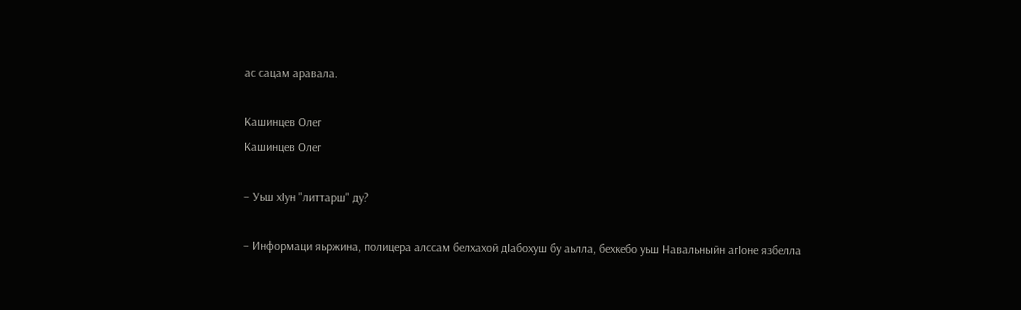ас сацам аравала.

Кашинцев Олег
Кашинцев Олег

– Уьш хIун "литтарш" ду?

– Информаци яьржина, полицера алссам белхахой дIабохуш бу аьлла, бехкебо уьш Навальныйн агIоне язбелла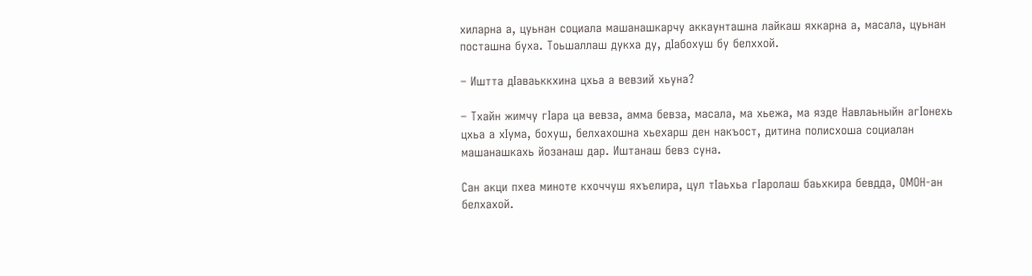хиларна а, цуьнан социала машанашкарчу аккаунташна лайкаш яхкарна а, масала, цуьнан посташна буха. Тоьшаллаш дукха ду, дIабохуш бу белххой.

– Иштта дIаваьккхина цхьа а вевзий хьуна?

– Тхайн жимчу гIара ца вевза, амма бевза, масала, ма хьежа, ма язде Навлаьныйн агIонехь цхьа а хIума, бохуш, белхахошна хьехарш ден накъост, дитина полисхоша социалан машанашкахь йозанаш дар. Иштанаш бевз суна.

Сан акци пхеа миноте кхоччуш яхъелира, цул тIаьхьа гIаролаш баьхкира бевдда, ОМОН-ан белхахой.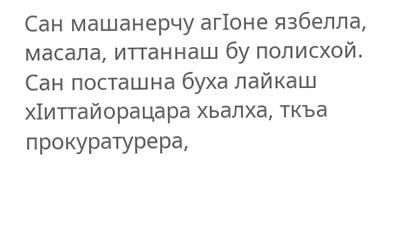Сан машанерчу агIоне язбелла, масала, иттаннаш бу полисхой. Сан посташна буха лайкаш хIиттайорацара хьалха, ткъа прокуратурера,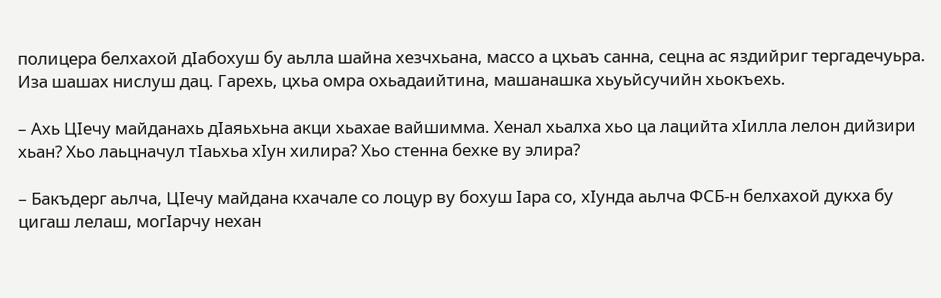полицера белхахой дIабохуш бу аьлла шайна хезчхьана, массо а цхьаъ санна, сецна ас яздийриг тергадечуьра. Иза шашах нислуш дац. Гарехь, цхьа омра охьадаийтина, машанашка хьуьйсучийн хьокъехь.

– Ахь ЦIечу майданахь дIаяьхьна акци хьахае вайшимма. Хенал хьалха хьо ца лацийта хIилла лелон дийзири хьан? Хьо лаьцначул тIаьхьа хIун хилира? Хьо стенна бехке ву элира?

– Бакъдерг аьлча, ЦIечу майдана кхачале со лоцур ву бохуш Iара со, хIунда аьлча ФСБ-н белхахой дукха бу цигаш лелаш, могIарчу нехан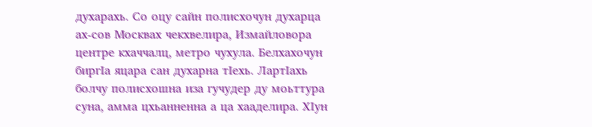духарахь. Со оцу сайн полисхочун духарца ах-сов Москвах чекхвелира, Измайловора центре кхаччалц, метро чухула. Белхахочун биргIа яцара сан духарна тIехь. ЛартIахь болчу полисхошна иза гучудер ду моьттура суна, амма цхьанненна а ца хааделира. ХIун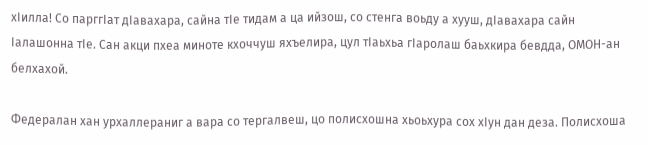хIилла! Со парггIат дIавахара, сайна тIе тидам а ца ийзош, со стенга воьду а хууш, дIавахара сайн Iалашонна тIе. Сан акци пхеа миноте кхоччуш яхъелира, цул тIаьхьа гIаролаш баьхкира бевдда, ОМОН-ан белхахой.

Федералан хан урхаллераниг а вара со тергалвеш, цо полисхошна хьоьхура сох хIун дан деза. Полисхоша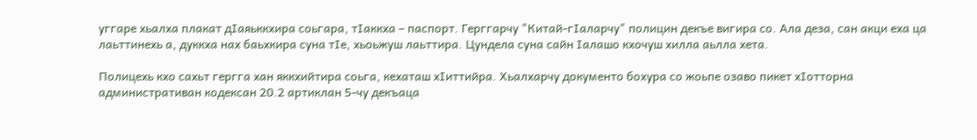уггаре хьалха плакат дIаяьккхира соьгара, тIаккха – паспорт. Герггарчу "Китай-гIаларчу" полицин декъе вигира со. Ала деза, сан акци еха ца лаьттинехь а, дуккха нах баьхкира суна тIе, хьоьжуш лаьттира. Цундела суна сайн Iалашо кхочуш хилла аьлла хета.

Полицехь кхо сахьт гергга хан яккхийтира соьга, кехаташ хIиттийра. Хьалхарчу документо бохура со жоьпе озаво пикет хIотторна административан кодексан 20.2 артиклан 5-чу декъаца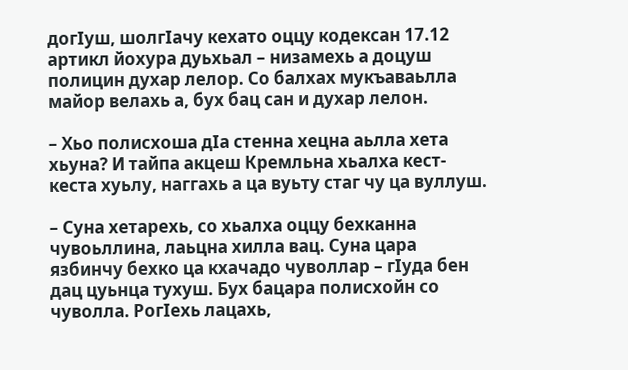догIуш, шолгIачу кехато оццу кодексан 17.12 артикл йохура дуьхьал – низамехь а доцуш полицин духар лелор. Со балхах мукъаваьлла майор велахь а, бух бац сан и духар лелон.

– Хьо полисхоша дIа стенна хецна аьлла хета хьуна? И тайпа акцеш Кремльна хьалха кест-кеста хуьлу, наггахь а ца вуьту стаг чу ца вуллуш.

– Суна хетарехь, со хьалха оццу бехканна чувоьллина, лаьцна хилла вац. Суна цара язбинчу бехко ца кхачадо чуволлар – гIуда бен дац цуьнца тухуш. Бух бацара полисхойн со чуволла. РогIехь лацахь,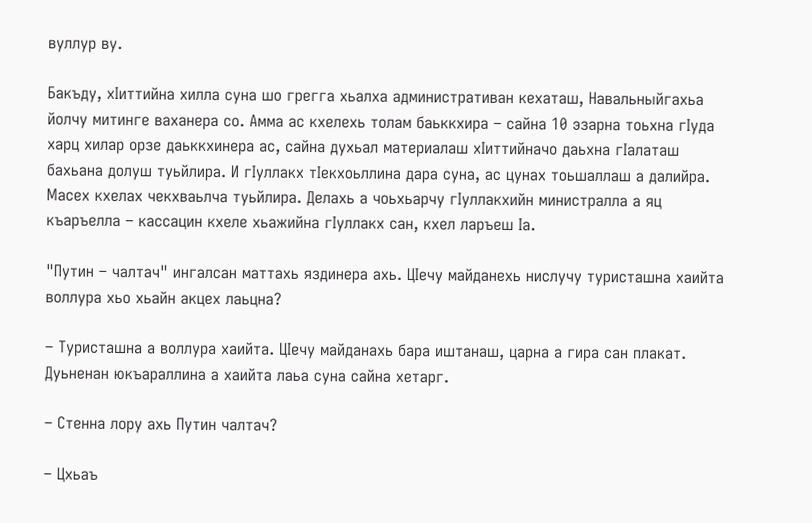вуллур ву.

Бакъду, хIиттийна хилла суна шо грегга хьалха административан кехаташ, Навальныйгахьа йолчу митинге ваханера со. Амма ас кхелехь толам баьккхира – сайна 10 эзарна тоьхна гIуда харц хилар орзе даьккхинера ас, сайна духьал материалаш хIиттийначо даьхна гIалаташ бахьана долуш туьйлира. И гIуллакх тIекхоьллина дара суна, ас цунах тоьшаллаш а далийра. Масех кхелах чекхваьлча туьйлира. Делахь а чоьхьарчу гIуллакхийн министралла а яц къаръелла – кассацин кхеле хьажийна гIуллакх сан, кхел ларъеш Iа.

"Путин – чалтач" ингалсан маттахь яздинера ахь. ЦIечу майданехь нислучу туристашна хаийта воллура хьо хьайн акцех лаьцна?

– Туристашна а воллура хаийта. ЦIечу майданахь бара иштанаш, царна а гира сан плакат. Дуьненан юкъараллина а хаийта лаьа суна сайна хетарг.

– Стенна лору ахь Путин чалтач?

– Цхьаъ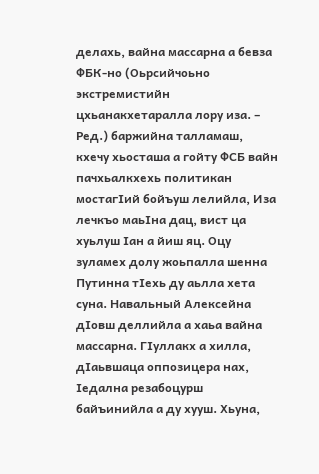делахь, вайна массарна а бевза ФБК-но (Оьрсийчоьно экстремистийн цхьанакхетаралла лору иза. – Ред.) баржийна талламаш, кхечу хьосташа а гойту ФСБ вайн пачхьалкхехь политикан мостагIий бойъуш лелийла, Иза лечкъо маьIна дац, вист ца хуьлуш Iан а йиш яц. Оцу зуламех долу жоьпалла шенна Путинна тIехь ду аьлла хета суна. Навальный Алексейна дIовш деллийла а хаьа вайна массарна. ГIуллакх а хилла, дIаьвшаца оппозицера нах, Iедална резабоцурш байъинийла а ду хууш. Хьуна,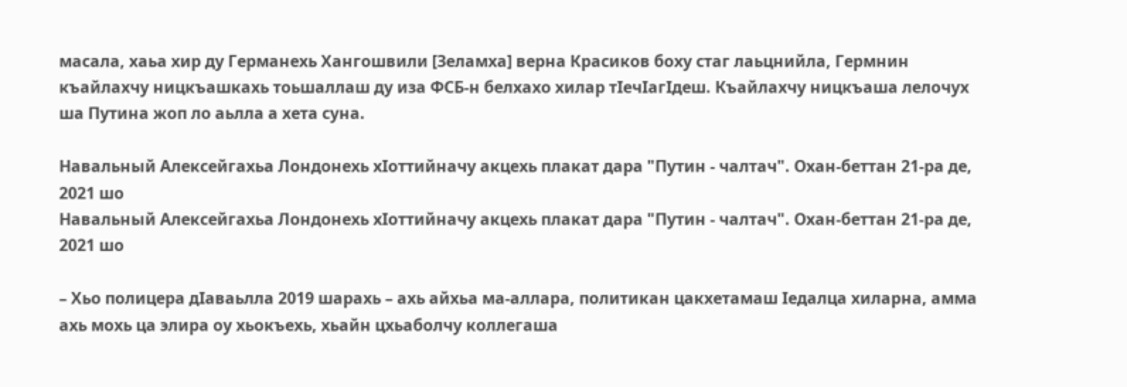масала, хаьа хир ду Германехь Хангошвили [Зеламха] верна Красиков боху стаг лаьцнийла, Гермнин къайлахчу ницкъашкахь тоьшаллаш ду иза ФСБ-н белхахо хилар тIечIагIдеш. Къайлахчу ницкъаша лелочух ша Путина жоп ло аьлла а хета суна.

Навальный Алексейгахьа Лондонехь хIоттийначу акцехь плакат дара "Путин - чалтач". Охан-беттан 21-ра де, 2021 шо
Навальный Алексейгахьа Лондонехь хIоттийначу акцехь плакат дара "Путин - чалтач". Охан-беттан 21-ра де, 2021 шо

– Хьо полицера дIаваьлла 2019 шарахь – ахь айхьа ма-аллара, политикан цакхетамаш Iедалца хиларна, амма ахь мохь ца элира оу хьокъехь, хьайн цхьаболчу коллегаша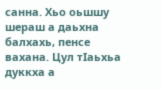санна. Хьо оьшшу шераш а даьхна балхахь, пенсе вахана. Цул тIаьхьа дуккха а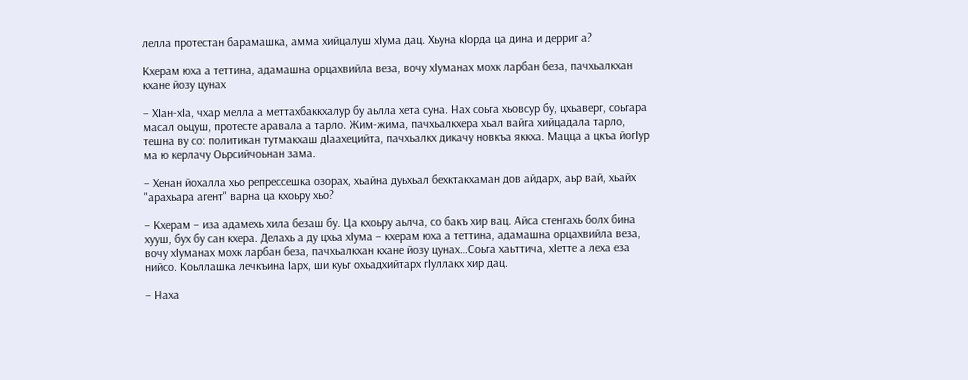лелла протестан барамашка, амма хийцалуш хIума дац. Хьуна кIорда ца дина и дерриг а?

Кхерам юха а теттина, адамашна орцахвийла веза, вочу хIуманах мохк ларбан беза, пачхьалкхан кхане йозу цунах

– ХIан-хIа, чхар мелла а меттахбаккхалур бу аьлла хета суна. Нах соьга хьовсур бу, цхьаверг, соьгара масал оьцуш, протесте аравала а тарло. Жим-жима, пачхьалкхера хьал вайга хийцадала тарло, тешна ву со: политикан тутмакхаш дIаахецийта, пачхьалкх дикачу новкъа яккха. Мацца а цкъа йогIур ма ю керлачу Оьрсийчоьнан зама.

– Хенан йохалла хьо репрессешка озорах, хьайна дуьхьал бехктакхаман дов айдарх, аьр вай, хьайх "арахьара агент" варна ца кхоьру хьо?

– Кхерам – иза адамехь хила безаш бу. Ца кхоьру аьлча, со бакъ хир вац. Айса стенгахь болх бина хууш, бух бу сан кхера. Делахь а ду цхьа хIума – кхерам юха а теттина, адамашна орцахвийла веза, вочу хIуманах мохк ларбан беза, пачхьалкхан кхане йозу цунах…Соьга хаьттича, хIетте а леха еза нийсо. Коьллашка лечкъина Iарх, ши куьг охьадхийтарх гIуллакх хир дац.

– Наха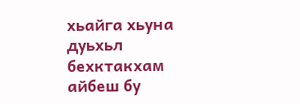хьайга хьуна дуьхьл бехктакхам айбеш бу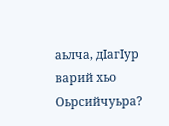аьлча, дIагIур варий хьо Оьрсийчуьра?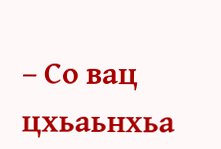– Со вац цхьаьнхьа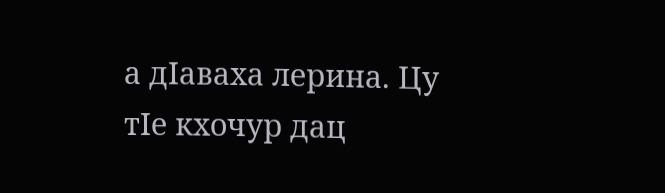а дIаваха лерина. Цу тIе кхочур дац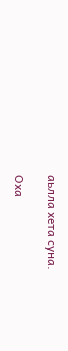аьлла хета суна.

Оха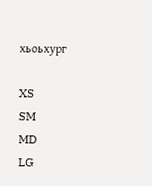хьоьхург

XS
SM
MD
LG